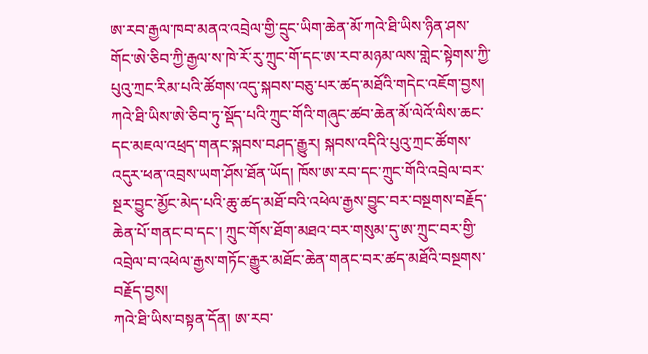ཨ་རབ་རྒྱལ་ཁབ་མནའ་འབྲེལ་གྱི་དྲུང་ཡིག་ཆེན་མོ་ཀའེ་ཐི་ཡིས་ཉིན་ཤས་གོང་ཨེ་ཅིབ་ཀྱི་རྒྱལ་ས་ཁེ་རོ་རུ་ཀྲུང་གོ་དང་ཨ་རབ་མཉམ་ལས་གླེང་སྟེགས་ཀྱི་པུའུ་ཀྲང་རིམ་པའི་ཚོགས་འདུ་སྐབས་བཅུ་པར་ཚད་མཐོའི་གདེང་འཇོག་བྱས།
ཀའེ་ཐི་ཡིས་ཨེ་ཅིབ་ཏུ་སྡོད་པའི་ཀྲུང་གོའི་གཞུང་ཚབ་ཆེན་མོ་ལེའོ་ལིས་ཆང་དང་མཇལ་འཕྲད་གནང་སྐབས་བཤད་རྒྱུར། སྐབས་འདིའི་པུའུ་ཀྲང་ཚོགས་འདུར་ཕན་འབྲས་ཡག་ཤོས་ཐོན་ཡོད། ཁོས་ཨ་རབ་དང་ཀྲུང་གོའི་འབྲེལ་བར་སྔར་བྱུང་མྱོང་མེད་པའི་ཆུ་ཚད་མཐོ་བའི་འཕེལ་རྒྱས་བྱུང་བར་བསྔགས་བརྗོད་ཆེན་པོ་གནང་བ་དང་། ཀྲུང་གོས་ཐོག་མཐའ་བར་གསུམ་དུ་ཨ་ཀྲུང་བར་གྱི་འབྲེལ་བ་འཕེལ་རྒྱས་གཏོང་རྒྱུར་མཐོང་ཆེན་གནང་བར་ཚད་མཐོའི་བསྔགས་བརྗོད་བྱས།
ཀའེ་ཐི་ཡིས་བསྟན་དོན། ཨ་རབ་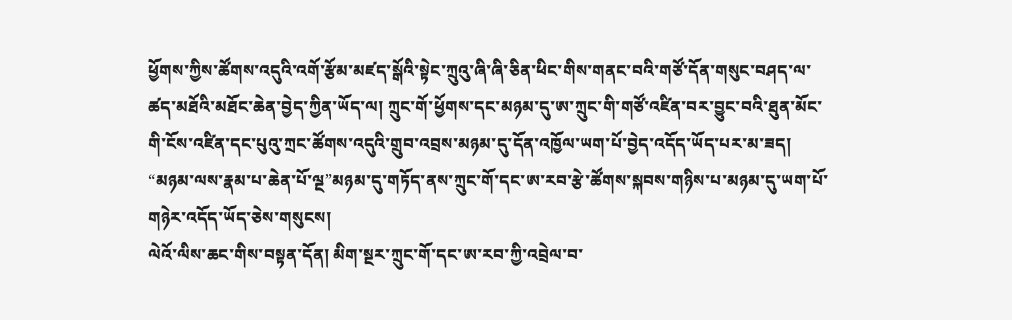ཕྱོགས་ཀྱིས་ཚོགས་འདུའི་འགོ་རྩོམ་མཛད་སྒོའི་སྟེང་ཀྲུའུ་ཞི་ཞི་ཅིན་ཕིང་གིས་གནང་བའི་གཙོ་དོན་གསུང་བཤད་ལ་ཚད་མཐོའི་མཐོང་ཆེན་བྱེད་ཀྱིན་ཡོད་ལ། ཀྲུང་གོ་ཕྱོགས་དང་མཉམ་དུ་ཨ་ཀྲུང་གི་གཙོ་འཛིན་བར་བྱུང་བའི་ཐུན་མོང་གི་ངོས་འཛིན་དང་པུའུ་ཀྲང་ཚོགས་འདུའི་གྲུབ་འབྲས་མཉམ་དུ་དོན་འཁྱོལ་ཡག་པོ་བྱེད་འདོད་ཡོད་པར་མ་ཟད། “མཉམ་ལས་རྣམ་པ་ཆེན་པོ་ལྔ”མཉམ་དུ་གཏོད་ནས་ཀྲུང་གོ་དང་ཨ་རབ་རྩེ་ཚོགས་སྐབས་གཉིས་པ་མཉམ་དུ་ཡག་པོ་གཉེར་འདོད་ཡོད་ཅེས་གསུངས།
ལེའོ་ལིས་ཆང་གིས་བསྟན་དོན། མིག་སྔར་ཀྲུང་གོ་དང་ཨ་རབ་ཀྱི་འབྲེལ་བ་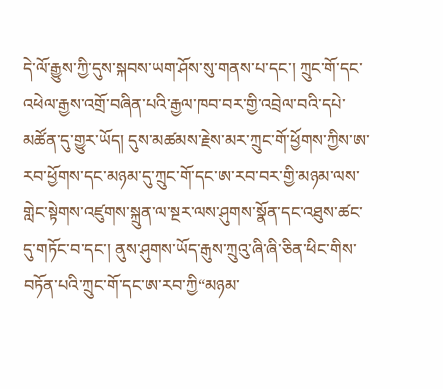དེ་ལོ་རྒྱུས་ཀྱི་དུས་སྐབས་ཡག་ཤོས་སུ་གནས་པ་དང་། ཀྲུང་གོ་དང་འཕེལ་རྒྱས་འགྲོ་བཞིན་པའི་རྒྱལ་ཁབ་བར་གྱི་འབྲེལ་བའི་དཔེ་མཚོན་དུ་གྱུར་ཡོད། དུས་མཚམས་རྗེས་མར་ཀྲུང་གོ་ཕྱོགས་ཀྱིས་ཨ་རབ་ཕྱོགས་དང་མཉམ་དུ་ཀྲུང་གོ་དང་ཨ་རབ་བར་གྱི་མཉམ་ལས་གླེང་སྟེགས་འཛུགས་སྐྲུན་ལ་སྔར་ལས་ཤུགས་སྣོན་དང་འཐུས་ཚང་དུ་གཏོང་བ་དང་། ནུས་ཤུགས་ཡོད་རྒུས་ཀྲུའུ་ཞི་ཞི་ཅིན་ཕིང་གིས་བཏོན་པའི་ཀྲུང་གོ་དང་ཨ་རབ་ཀྱི“མཉམ་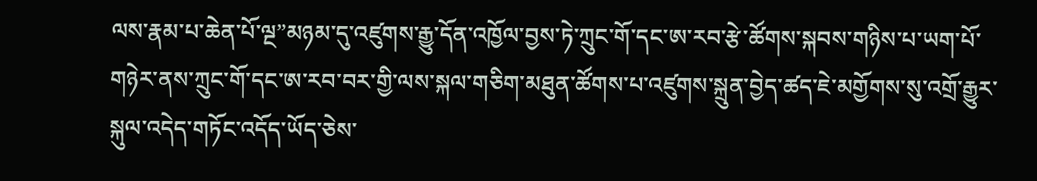ལས་རྣམ་པ་ཆེན་པོ་ལྔ”མཉམ་དུ་འཛུགས་རྒྱུ་དོན་འཁྱོལ་བྱས་ཏེ་ཀྲུང་གོ་དང་ཨ་རབ་རྩེ་ཚོགས་སྐབས་གཉིས་པ་ཡག་པོ་གཉེར་ནས་ཀྲུང་གོ་དང་ཨ་རབ་བར་གྱི་ལས་སྐལ་གཅིག་མཐུན་ཚོགས་པ་འཛུགས་སྐྲུན་བྱེད་ཚད་ཇེ་མགྱོགས་སུ་འགྲོ་རྒྱུར་སྐུལ་འདེད་གཏོང་འདོད་ཡོད་ཅེས་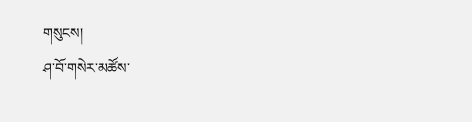གསུངས།
ཤ་བོ་གསེར་མཚོས་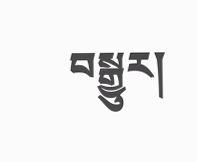བསྒྱུར།